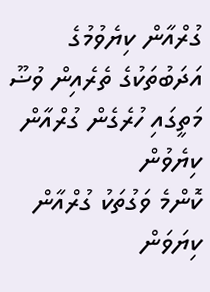ގުރްއާން ކިޔެވުމުގެ އަދަބުތަކުގެ ތެރެއިން ވުޟޫ މަތީގައި ހުރެގެން ގުރްއާން ކިޔެވުން
ކޮންމެ ވަގުތަކު ގުރްއާން ކިޔަވަން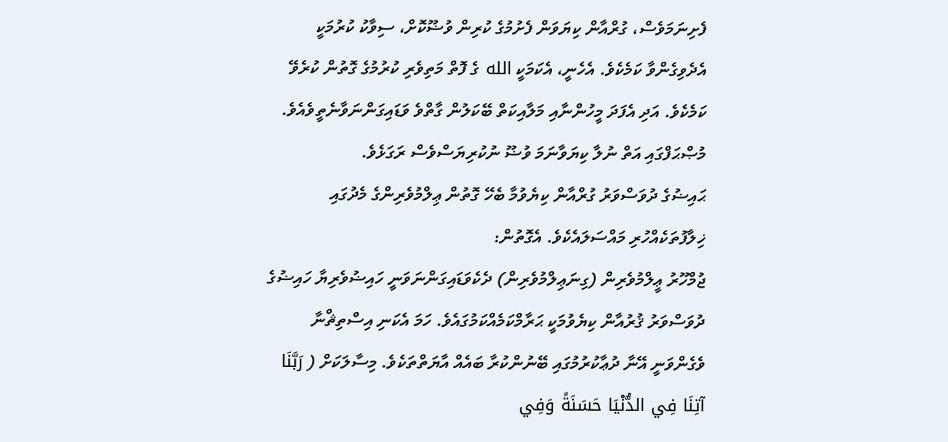ފެށިނަމަވެސް، ގުރްއާން ކިޔަވަން ފެށުމުގެ ކުރިން ވުޟޫކޮށް، ސިވާކު ކުރުމަކީ އެދެވިގެންވާ ކަމެކެވެ. އެހެނީ، އެކަމަކީ الله ގެ ފޮތް މަތިވެރި ކުރުމުގެ ގޮތުން ކުރެވޭ ކަމެކެވެ. އަދި އެފަދަ މީހުންނާއި މަލާއިކަތް ބޭކަލުން ގާތްވެ ވަޑައިގަންނަވާނެތީވެއެވެ.
މުޞްޙަފްގައި އަތް ނުލާ ކިޔަވާނަމަ ވުޟޫ ނުކުރިޔަސްވެސް ރަގަޅެވެ.
ޙައިޟުގެ ދުވަސްވަރު ގުރްއާން ކިޔެވުމާ ބެހޭ ގޮތުން ޢިލްމުވެރިންގެ މެދުގައި ޚިލާފުތަކެއްހުރި މައްސަލައެކެވެ. އެގޮތުން:
ޖުމްހޫރު ޢީލްމުވެރިން (ގިނަޢިލްމުވެރިން) ދެކެވަޑައިގަންނަވަނީ ހައިޟުވެރިޔާ ހައިޟުގެ ދުވަސްވަރު ޤުރުއާން ކިޔެވުމަކީ ޙަރާމްކަމެއްކަމުގައެވެ. ހަމަ އެކަނި އިސްތިޘްނާ ވެގެންވަނީ އޭނާ ދުޢާކުރުމުގައި ބޭނުންކުރާ ބައެއް އާޔަތްތަކެވެ. މިސާލަކަށް ( رَبَّنَا آتِنَا فِي الدُّنْيَا حَسَنَةً وَفِي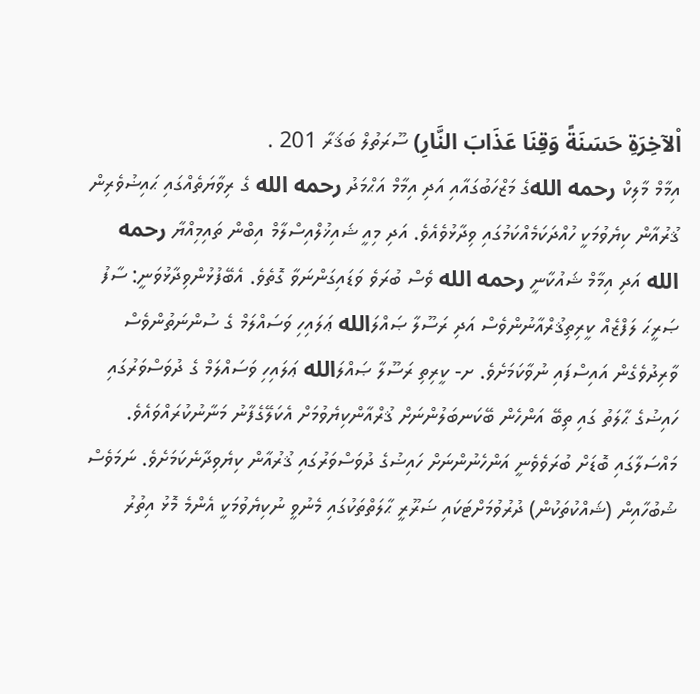اْلآخِرَةِ حَسَنَةً وَقِنَا عَذَابَ النَّارِ) ސޫރަތުލް ބަޤަރާ 201 .
އިމާމް މާލިކް رحمه اللهގެ މަޒްހަބުގައާއި އަދި އިމާމް އަޙްމަދު رحمه الله ގެ ރިވާޔަތެއްގައި ޙައިޟުވެރިން ޤުރުއާން ކިޔެވުމަކީ ހުއްދަކަމެއްކަމުގައި ވިދާޅުވެއެވެ. އަދި މިއީ ޝައިޚުލްއިސްލާމް އިބްން ތައިމިއްޔާ رحمه الله އަދި އިމާމް ޝައުކާނީ رحمه الله ވެސް ބުރަވެ ވަޑައިގަންނަވާ ގޮތެވެ. އެބޭފުޅުންވިދާޅުވަނީ: ސާފު ޞަރީޙަ ލަފްޒެއް ކީރިތިޤުރްއާނުންވެސް އަދި ރަސޫލާ ޞައްލަالله ޢަލައިހި ވަސައްލަމް ގެ ސުންނަތުންވެސް ވާރިދުވެގެން އައިސްފައި ނުވާކަމަށެވެ. ށ- ކީރިތި ރަސޫލާ ޞައްލަالله ޢަލައިހި ވަސައްލަމް ގެ ދުވަސްވަރުގައި ހައިޟުގެ ޙާލަތު ގައި ތިބޭ އަންހެން ބޭކަނބަލުންނަށް ޤުރްއާންކިޔެވުމަށް އެކަލޭގެފާނު މަނާނުކުރައްވައެވެ.
މައްސަލާގައި ބޮޑަށް ބުރަވެވެނީ އަންހެނުންނަށް ހައިޟުގެ ދުވަސްވަރުގައި ޤުރުއާން ކިޔެވިދާނެކަމަށެވެ. ނަމަވެސް ޝުބުހާއިން (ޝައްކުތަކުން) ދުރުވުމަށްޓަކައި ޟަރޫރީ ޙާލަތްތަކުގައި މެނުވީ ނުކިޔެވުމަކީ އެންމެ މޮޅު އިތުރު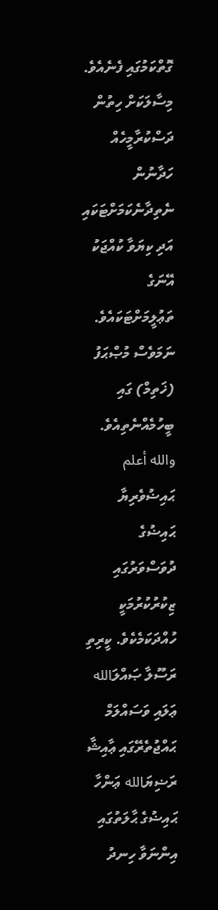ގޮތްކަމުގައި ފެނެއެވެ. މިސާލަކަށް ހިތުން ދަސްކުރާމީހެއް ހަދާނުން ނެތިދާނެކަމަށްޓަކައި އަދި ކިޔަވާ ކުއްޖަކު އޭނަގެ ތަޢުލީމަށްޓަކައެވެ. ނަމަވެސް މުޞްޙަފު (ޚަތިމް) ގައި ބީހުމެއްނެތިއެވެ. والله أعلم
ޙައިޟުވެރިޔާ ޙައިޟުގެ ދުވަސްވަރުގައި ޒިކުރުކުރުމަކީ ހުއްދަކަމެކެވެ. ކީރިތި ރަސޫލާ ޞައްލަالله ޢަލައި ވަސައްލަމް ޙައްޖުތެރޭގައި ޢާއިޝާ ރަޟިޔަالله ޢަންހާ ޙައިޟުގެ ޙާލަތުގައި އިންނަވާ ހިނދު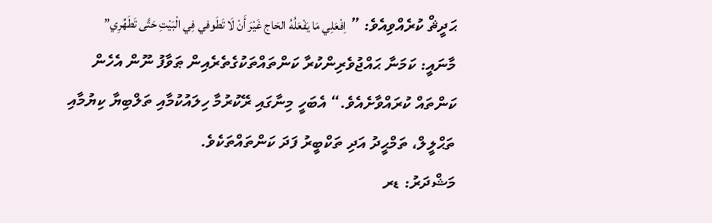ޙަދީޘް ކުރެއްވިއެވެ: ” اِفْعَلِي مَا يَفْعَلُهُ الحَاج غَيْرَ أَنْ لَا تَطَوفي فِي الْبَيْتِ حَتَّى تَطَهِّرِي” މާނައީ: ކަމަނާ ޙައްޖުވެރިންކުރާ ކަންތައްތަކުގެތެރެއިން ޠަވާފު ނޫން އެހެން ކަންތައް ކުރައްވާށެއެވެ.“ އެބަހީ މިނާގައި ރޭކުރުމާ ހިލައުކުމާއި ތަލްބިޔާ ކިޔުމާއި ތަޙްލީލް، ތަމްޙީދު އަދި ތަކްބީރު ފަދަ ކަންތައްތަކެވެ.
މަޝްދަރު: ޑރ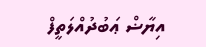އިޔާޟް ޢަބުދުއްލަތީފް